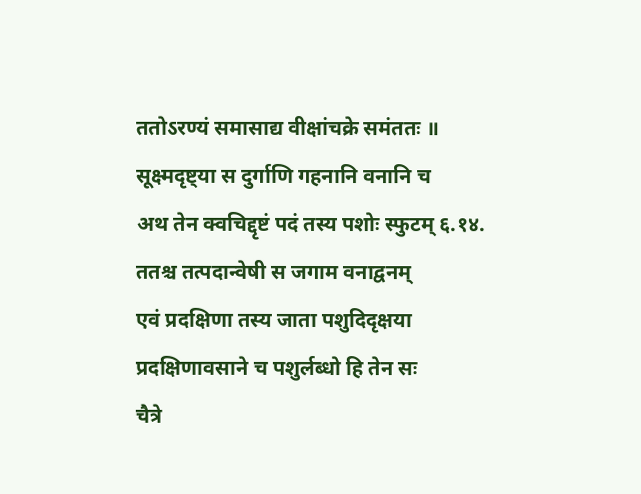ततोऽरण्यं समासाद्य वीक्षांचक्रे समंततः ॥ सूक्ष्मदृष्ट्या स दुर्गाणि गहनानि वनानि च
अथ तेन क्वचिद्दृष्टं पदं तस्य पशोः स्फुटम् ६.१४.
ततश्च तत्पदान्वेषी स जगाम वनाद्वनम्
एवं प्रदक्षिणा तस्य जाता पशुदिदृक्षया
प्रदक्षिणावसाने च पशुर्लब्धो हि तेन सः
चैत्रे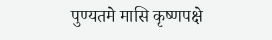पुण्यतमे मासि कृष्णपक्षे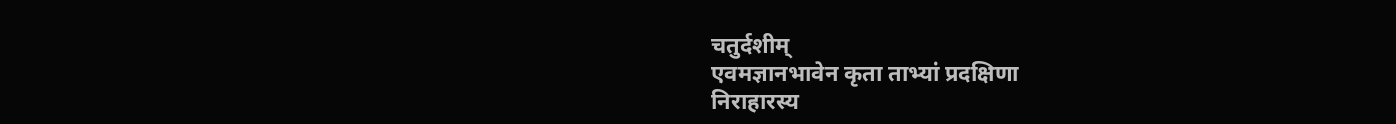चतुर्दशीम्
एवमज्ञानभावेन कृता ताभ्यां प्रदक्षिणा
निराहारस्य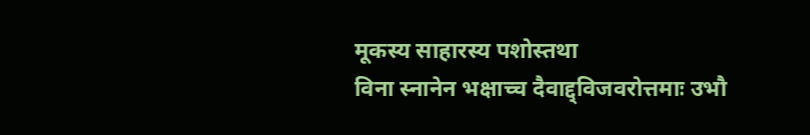मूकस्य साहारस्य पशोस्तथा
विना स्नानेन भक्षाच्च दैवाद्द्विजवरोत्तमाः उभौ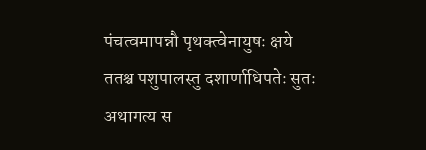पंचत्वमापन्नौ पृथक्त्वेनायुषः क्षये
ततश्च पशुपालस्तु दशार्णाधिपतेः सुतः
अथागत्य स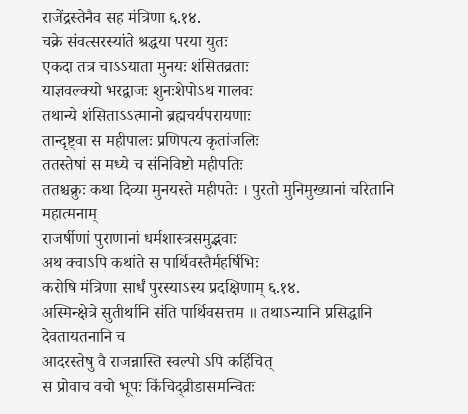राजेंद्रस्तेनैव सह मंत्रिणा ६.१४.
चक्रे संवत्सरस्यांते श्रद्धया परया युतः
एकदा तत्र चाऽऽयाता मुनयः शंसितव्रताः
याज्ञवल्क्यो भरद्वाजः शुनःशेपोऽथ गालवः
तथान्ये शंसिताऽऽत्मानो ब्रह्मचर्यपरायणाः
तान्दृष्ट्वा स महीपालः प्रणिपत्य कृतांजलिः
ततस्तेषां स मध्ये च संनिविष्टो महीपतिः
ततश्चक्रुः कथा दिव्या मुनयस्ते महीपतेः । पुरतो मुनिमुख्यानां चरितानि महात्मनाम्
राजर्षीणां पुराणानां धर्मशास्त्रसमुद्भवाः
अथ क्वाऽपि कथांते स पार्थिवस्तैर्महर्षिभिः
करोषि मंत्रिणा सार्धं पुरस्याऽस्य प्रदक्षिणाम् ६.१४.
अस्मिन्क्षेत्रे सुतीर्थानि संति पार्थिवसत्तम ॥ तथाऽन्यानि प्रसिद्धानि देवतायतनानि च
आदरस्तेषु वै राजन्नास्ति स्वल्पो ऽपि कर्हिचित्
स प्रोवाच वचो भूपः किंचिद्व्रीडासमन्वितः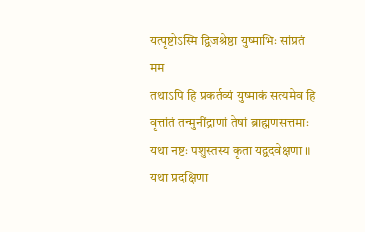यत्पृष्टोऽस्मि द्विजश्रेष्ठा युष्माभिः सांप्रतं मम
तथाऽपि हि प्रकर्तव्यं युष्माकं सत्यमेव हि
वृत्तांतं तन्मुनींद्राणां तेषां ब्राह्मणसत्तमाः
यथा नष्टः पशुस्तस्य कृता यद्वदवेक्षणा ॥ यथा प्रदक्षिणा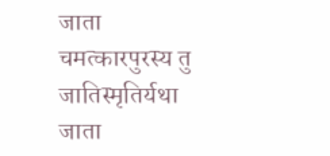जाता चमत्कारपुरस्य तु
जातिस्मृतिर्यथा जाता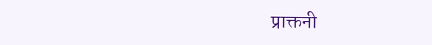प्राक्तनी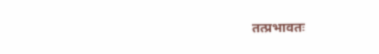तत्प्रभावतः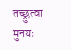तच्छ्रुत्वा मुनयः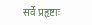सर्वे प्रहृष्टाः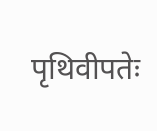पृथिवीपतेः